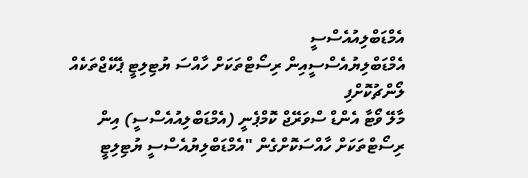އެމްޑަބްލިއުއެސްސީ
އެމްޑަބްލިޔުއެސްސީއިން ރިސޯޓްތަކަށް ހާއްސަ ޔުޓިލިޓީ ޕެކޭޖްތަކެއް ލޯންޗުކޮށްފި
މާލޭ ވޯޓާ އެންޑް ސްވަރޭޖް ކޮމްޕެނީ (އެމްޑަބްލިއުއެސްސީ) އިން ރިސޯޓްތަކަށް ހާއްސަކޮށްގެން "އެމްޑަބްލިޔުއެސްސީ ޔުޓިލިޓީ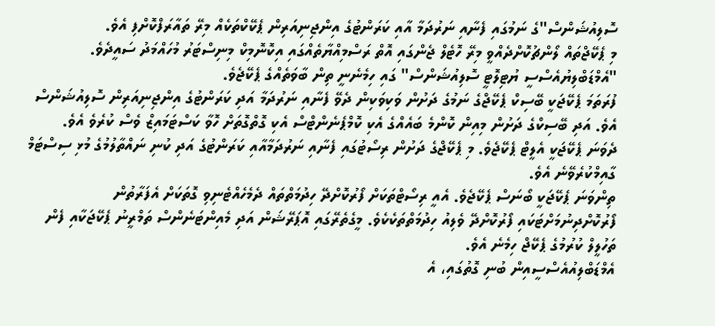ސޮލިއުޝަންސް"ގެ ނަމުގައި ފެނާއި ނަރުދަމާ އާއި ކަރަންޓުގެ އިންޖިނިއަރިން ޕެކޭކްތަކެއް މިރޭ ތައާރަފްކޮށްފި އެވެ.
މި ޕެކޭޖްތައް ލޯންޗުކޮށްދެއްވީ މިރޭ ހޮޓެލް ޖެންގައި އޮތް ރަސްމިއްޔާތެއްގައި އިކޮނޮމިކް މިނިސްޓަރު މުހައްމަދު ސައީދެވެ. "އެމްޑަބްލިޔުއެސްސީ ޔުޓިލޮޓީ ސޮލިއުޝަންސް" ގައި ހިމެނެނީ ތިން ބާވަތެއްގެ ޕެކޭޖެވެ.
ފުރަތަމަ ޕެކޭޖަކީ ބޭސިކް ޕެކޭޖްގެ ނަމުގެ ދަށުން ވަކިވަކިން ދެވޭ ފެނާއި ނަރުދަމާ އަދި ކަރަންޓުގެ އިންޖިނިއަރިން ސޮލިއުޝަންސް އެވެ. އަދި ބޭސިކްގެ ދަށުން މިއިން ކޮންމެ ބައެއްގެ އެކި ކޮމްޕެނެންޓްސް އެކި ގޮތްގޮތަށް ހޮވާ ކަސްޓަމައިޒް ވެސް ކުރެވެ އެވެ.
ދެވަނަ ޕެކޭޖަކީ އެލީޓް ޕެކޭޖެވެ. މި ޕެކޭޖްގެ ދަށުން ރިސޯޓުގައި ފެނާއި ނަރުދަމާއާއި ކަރަންޓުގެ އަދި ކުނި ނައްތާލުމުގެ މުޅި ސިސްޓަމް ގާއިމްކުރެވޭނެ އެވެ.
ތިންވަނަ ޕެކޭޖަކީ ބޯނަސް ޕެކޭޖެވެ. އެއީ ރިސޯޓްތަކަށް ފޯރުކޮށްދޭ ހިދުމަތްތައް ދެމެހެއްޓެނިވި ގޮތަކަށް އެފަރާތުން ފޯރުކޮށްދިނުމަށްޓަކައި ފޯރުކޮށްދޭ ވެލިއު ހިދުމަތްތަކެކެވެ. މީގެތެރޭގައި އޮޕަރޭޝަން އަދި މެއިންޓަނެންސް ތަމްރީނު ޕެކޭޖަކާއި ފެން ތަހުލީލް ކުރުމުގެ ޕެކޭޖް ހިމެނެ އެވެ.
އެމްޑަބްލިއުއެސްސީއިން ބުނި ގޮތުގައި، އެ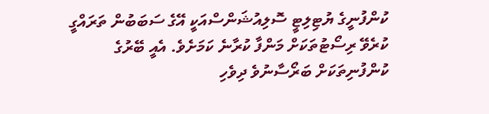ކުންފުނީގެ ޔުޓިލިޓީ ސޮލިއުޝަންސްއަކީ އޭގެ ސަބަބުން ތަރައްގީ ކުރެވޭ ރިސޯޓުތަކަށް މަންފާ ކުރާނެ ކަމަށެވެ. އެއީ ބޭރުގެ ކުންފުނިތަކަށް ބަރޯސާނުވެ ދިވެހި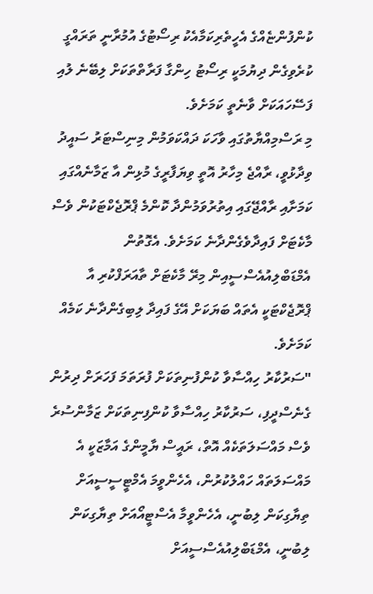ކުންފުންޏެއްގެ އެހީތެރިކަމާއެކު ރިސޯޓުގެ އުމުރާނީ ތަރައްގީ ކުރެވިގެން ދިޔުމަކީ ރިސޯޓު ހިންގާ ފަރާތްތަކަށް ލިބޭނެ ލުއި ފަސޭހައަކަށް ވާނެތީ ކަމަށެވެ.
މި ރަސްމިއްޔާތުގައި ވާހަކަ ދައްކަވަމުން މިނިސްޓަރު ސައީދު ވިދާޅުވީ، ރާއްޖެ މިހާރު އޮތީ ވިޔަފާރީގެ މުޅިން އާ ޒަމާނެއްގައި ކަމަށާއި ރާއްޖޭގައި އިތުރުވަމުންދާ ކޮންމެ ޕްރޮޖެކްޓަކުން ވެސް މާކެޓަށް ފައިދާވެގެންދާނެ ކަމަށެވެ. އެގޮތުން އެމްޑަބްލިއުއެސްސީއިން މިރޭ މާކެޓަށް ތާއަރަފްކުރި އާ ޕްރޮޖެކްޓަކީ އެތައް ބަޔަކަށް އޭގެ ފައިދާ ލިބިގެންދާނެ ކަމެއް ކަމަށެވެ.
"ސަރުކާރު ހިއްސާވާ ކުންފުނިތަކަށް ފުރަތަމަ ފަހަރަށް ދިރުން ގެނެސްދީފި، ސަރުކާރު ހިއްސާވާ ކުންފިނިތަކަށް ޒަމާންސުރެ ވެސް މައްސަލަތަކެއް އޮތް، ރައީސް ޔާމީންގެ އަމާޒަކީ އެ މައްސަލަތައް ހައްލުކުރުން، އެހެންވީމަ އެމްޓީސީސީއަށް ތިޔާގިކަން ލިބުނީ، އެހެންވީމާ އެސްޓީއޯއަށް ތިޔާގިކަން ލިބުނީ، އެމްޑަބްލިއުއެސްސީއަށް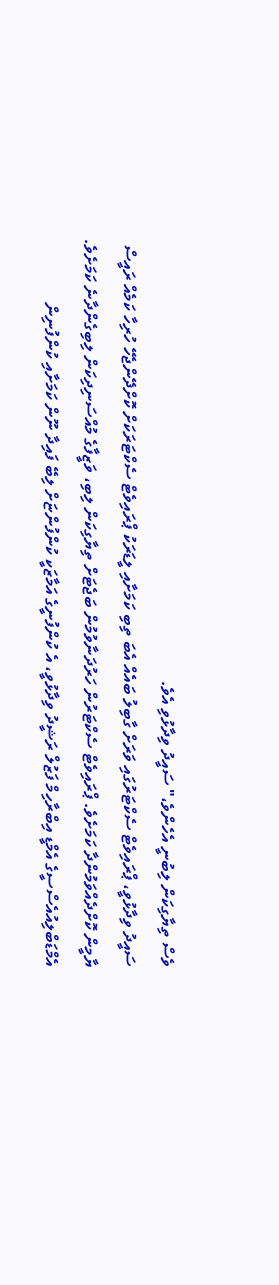ވެސް ތިޔާގިކަން ލިބުނީ އެހެންވެ،" ސައީދު ވިދާޅުވި އެވެ.
ސައީދު ވިދާޅުވީ، ޕްރައިވެޓް ސެކްޓަރުގައި ވަރަށް ގާބިލު ބައެއް އެބަ ތިބި ކަމަށާއި ލީޑަރަކު ޕްރައިވެޓް ސެކްޓަރަކަށް ކޮށްދޭންޖެހޭ ހުރިހާ ކަމެއް ރައީސް ޔާމީން ކޮށްދެއްވަމުންދާ ކަމަށެވެ. ޕްރައިވެޓް ސެކްޓަރުން ހަރުދަނާވުމުން ބަޖެޓަށް ތިޔާގިކަން ލިބި، ވަޒީފާގެ މުއްސަނިދިކަން ލިބިގެންދާނެ ކަމަށެވެ.
އެމްޑަބްލިއުއެސްސީގެ އެމްޑީ އިބްރާހިމް ފަޒުލް ރަޝީދު ވިދާޅުވީ، އެ ކުންފުނީގެ އަމާޒަކީ ކުންފުންޏަށް ލިބޭ ފައިދާ ނޫން ކަމަށާއި ކުންފުނިން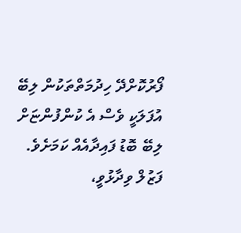ފޯރުކޮށްދޭ ހިދުމަތްތަކުން ލިބޭ އުފަލަކީ ވެސް އެ ކުންފުންޏަށް ލިބޭ ބޮޑު ފައިދާއެއް ކަމަށެވެ.
ފަޒުލް ވިދާޅުވީ،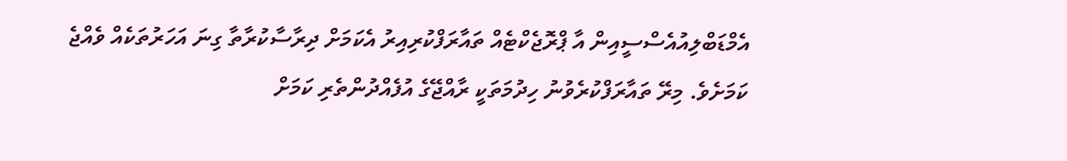އެމްޑަބްލިއުއެސްސީއިން އާ ޕްރޮޖެކްޓެއް ތައާރަފްކުރިއިރު އެކަމަށް ދިރާސާކުރާތާ ގިނަ އަހަރުތަކެއް ވެއްޖެ ކަމަށެވެ. މިރޭ ތައާރަފްކުރެވުނު ހިދުމަތަކީ ރާއްޖޭގެ އުފެއްދުންތެރި ކަމަށް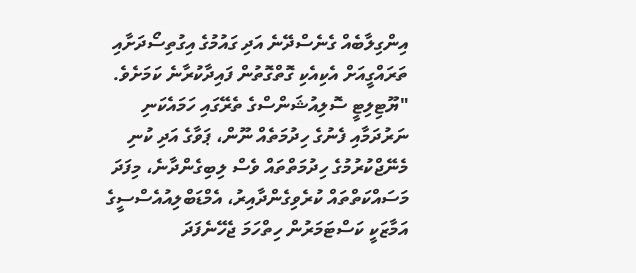އިންގިލާބެއް ގެނެސްދޭނެ އަދި ގައުމުގެ އިގުތިސޯދަށާއި ތަރައްގީއަށް އެކިއެކި ގޮތްގޮތުން ފައިދާކުރާނެ ކަމަށެވެ.
"ޔޫޓިލިޓީ ސޮލިއުޝަންސްގެ ތެރޭގައި ހަމައެކަނި ނަރުދަމާއި ފެނުގެ ހިދުމަތެއް ނޫން، ޕަވާގެ އަދި ކުނި މެނޭޖްކުރުމުގެ ހިދުމަތްތައް ވެސް ލިބިގެންދާނެ، މިފަދަ މަސައްކަތްތައް ކުރެވިގެންދާއިރު، އެމްޑަބްލިއުއެސްސީގެ އަމާޒަކީ ކަސްޓަމަރުން ހިތްހަމަ ޖެހޭނެފަދަ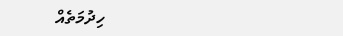ހިދުމަތެއް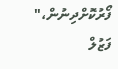ފޯރުކޮށްދިނުން،" ފަޒުލް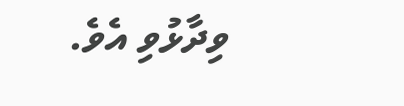ވިދާޅުވި އެވެ.